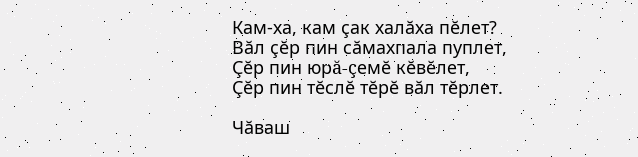Кам-ха, кам çак халăха пĕлет?
Вăл çĕр пин сăмахпала пуплет,
Çĕр пин юрă-çемĕ кĕвĕлет,
Çĕр пин тĕслĕ тĕрĕ вăл тĕрлет.

Чăваш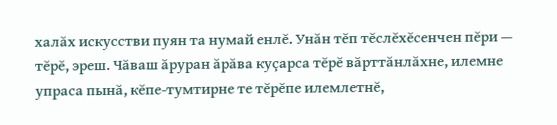халăх искусстви пуян та нумай енлĕ. Унăн тĕп тĕслĕхĕсенчен пĕри — тĕрĕ, эреш. Чăваш ăруран ăрăва куçарса тĕрĕ вăрттăнлăхне, илемне упраса пынă, кĕпе-тумтирне те тĕрĕпе илемлетнĕ,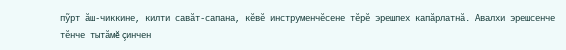пỹрт ăш-чиккине, килти савăт-сапана, кĕвĕ инструменчĕсене тĕрĕ эрешпех капăрлатнă. Авалхи эрешсенче тĕнче тытăмĕ çинчен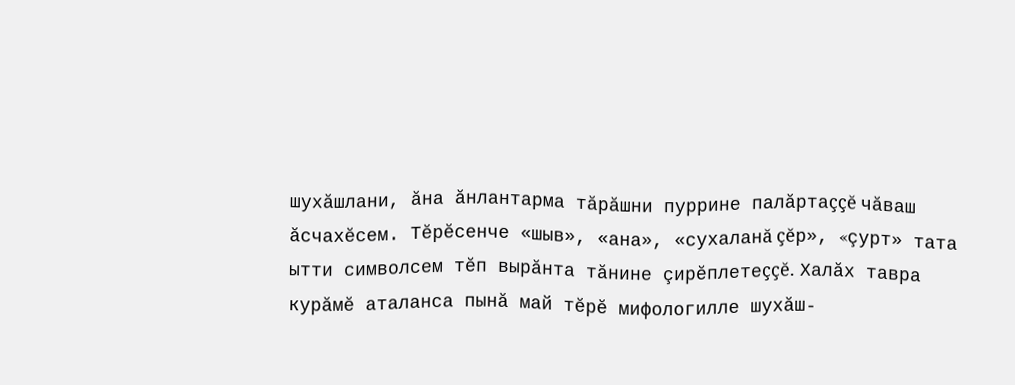шухăшлани, ăна ăнлантарма тăрăшни пуррине палăртаççĕ чăваш ăсчахĕсем. Тĕрĕсенче «шыв», «ана», «сухаланă çĕр», «çурт» тата ытти символсем тĕп вырăнта тăнине çирĕплетеççĕ. Халăх тавра курăмĕ аталанса пынă май тĕрĕ мифологилле шухăш-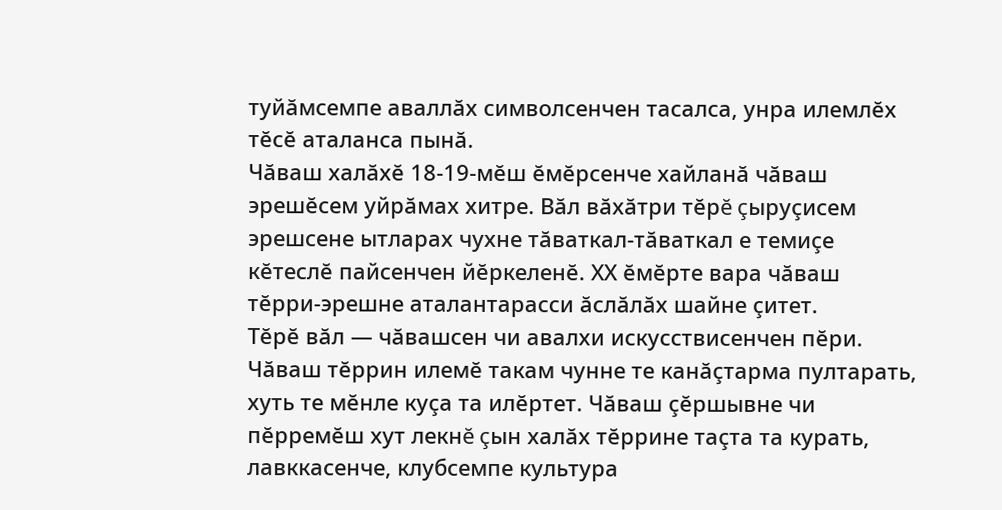туйăмсемпе аваллăх символсенчен тасалса, унра илемлĕх тĕсĕ аталанса пынă.
Чăваш халăхĕ 18-19-мĕш ĕмĕрсенче хайланă чăваш эрешĕсем уйрăмах хитре. Вăл вăхăтри тĕрĕ çыруçисем эрешсене ытларах чухне тăваткал-тăваткал е темиçе кĕтеслĕ пайсенчен йĕркеленĕ. ХХ ĕмĕрте вара чăваш тĕрри-эрешне аталантарасси ăслăлăх шайне çитет.
Тĕрĕ вăл — чăвашсен чи авалхи искусствисенчен пĕри. Чăваш тĕррин илемĕ такам чунне те канăçтарма пултарать, хуть те мĕнле куçа та илĕртет. Чăваш çĕршывне чи пĕрремĕш хут лекнĕ çын халăх тĕррине таçта та курать, лавккасенче, клубсемпе культура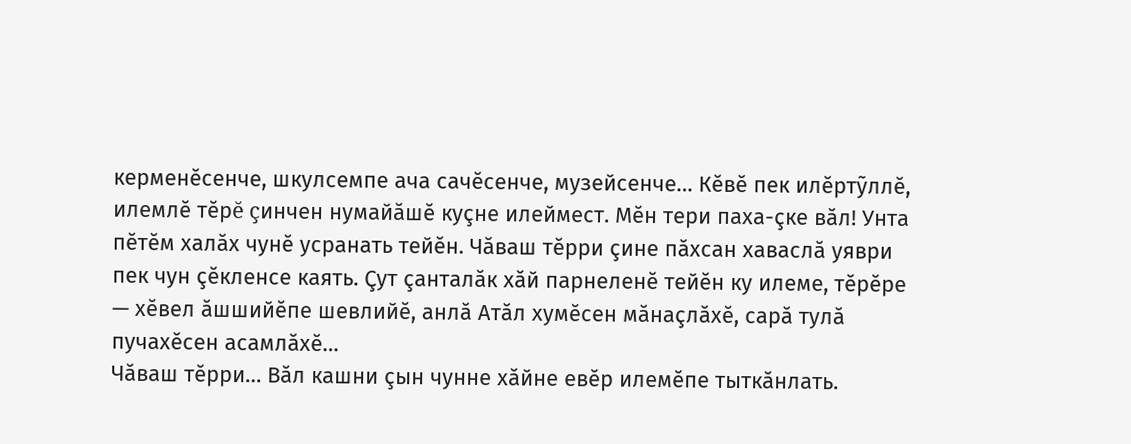керменĕсенче, шкулсемпе ача сачĕсенче, музейсенче… Кĕвĕ пек илĕртỹллĕ, илемлĕ тĕрĕ çинчен нумайăшĕ куçне илеймест. Мĕн тери паха-çке вăл! Унта пĕтĕм халăх чунĕ усранать тейĕн. Чăваш тĕрри çине пăхсан хаваслă уяври пек чун çĕкленсе каять. Çут çанталăк хăй парнеленĕ тейĕн ку илеме, тĕрĕре — хĕвел ăшшийĕпе шевлийĕ, анлă Атăл хумĕсен мăнаçлăхĕ, сарă тулă пучахĕсен асамлăхĕ…
Чăваш тĕрри… Вăл кашни çын чунне хăйне евĕр илемĕпе тыткăнлать.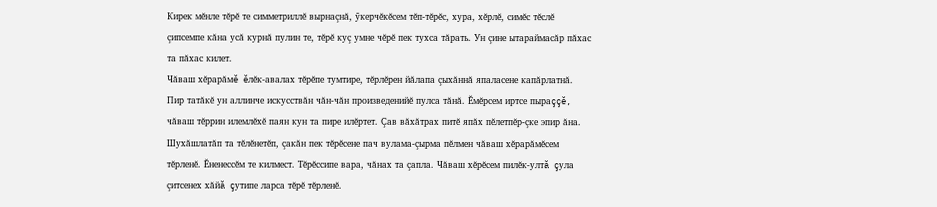Кирек мĕнле тĕрĕ те симметриллĕ вырнаçнă, ỹкерчĕкĕсем тĕп-тĕрĕс, хура, хĕрлĕ, симĕс тĕслĕ çипсемпе кăна усă курнă пулин те, тĕрĕ куç умне чĕрĕ пек тухса тăрать. Ун çине ытараймасăр пăхас та пăхас килет.
Чăваш хĕрарăмĕ ĕлĕк-авалах тĕрĕпе тумтире, тĕрлĕрен йăлапа çыхăннă япаласене капăрлатнă. Пир татăкĕ ун аллинче искусствăн чăн-чăн произведенийĕ пулса тăнă. Ĕмĕрсем иртсе пыраççĕ, чăваш тĕррин илемлĕхĕ паян кун та пире илĕртет. Çав вăхăтрах питĕ япăх пĕлетпĕр-çке эпир ăна.
Шухăшлатăп та тĕлĕнетĕп, çакăн пек тĕрĕсене пач вулама-çырма пĕлмен чăваш хĕрарăмĕсем тĕрленĕ. Ĕненессĕм те килмест. Тĕрĕссипе вара, чăнах та çапла. Чăваш хĕрĕсем пилĕк-ултă çула çитсенех хăйă çутипе ларса тĕрĕ тĕрленĕ.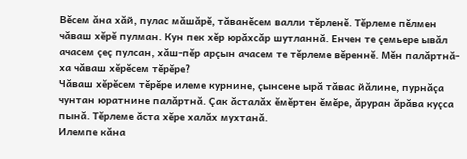Вĕсем ăна хăй, пулас мăшăрĕ, тăванĕсем валли тĕрленĕ. Тĕрлеме пĕлмен чăваш хĕрĕ пулман. Кун пек хĕр юрăхсăр шутланнă. Енчен те çемьере ывăл ачасем çеç пулсан, хăш-пĕр арçын ачасем те тĕрлеме вĕреннĕ. Мĕн палăртнă-ха чăваш хĕрĕсем тĕрĕре?
Чăваш хĕрĕсем тĕрĕре илеме курнине, çынсене ырă тăвас йăлине, пурнăçа чунтан юратнине палăртнă. Çак ăсталăх ĕмĕртен ĕмĕре, ăруран ăрăва куçса пынă. Тĕрлеме ăста хĕре халăх мухтанă.
Илемпе кăна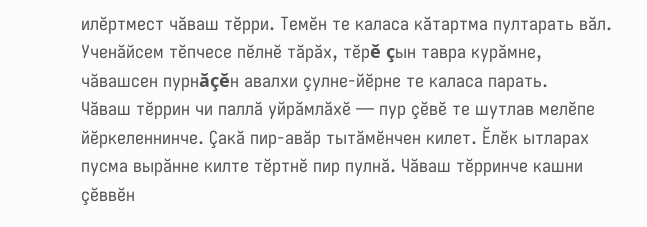илĕртмест чăваш тĕрри. Темĕн те каласа кăтартма пултарать вăл. Ученăйсем тĕпчесе пĕлнĕ тăрăх, тĕрĕ çын тавра курăмне, чăвашсен пурнăçĕн авалхи çулне-йĕрне те каласа парать.
Чăваш тĕррин чи паллă уйрăмлăхĕ — пур çĕвĕ те шутлав мелĕпе йĕркеленнинче. Çакă пир-авăр тытăмĕнчен килет. Ĕлĕк ытларах пусма вырăнне килте тĕртнĕ пир пулнă. Чăваш тĕрринче кашни çĕввĕн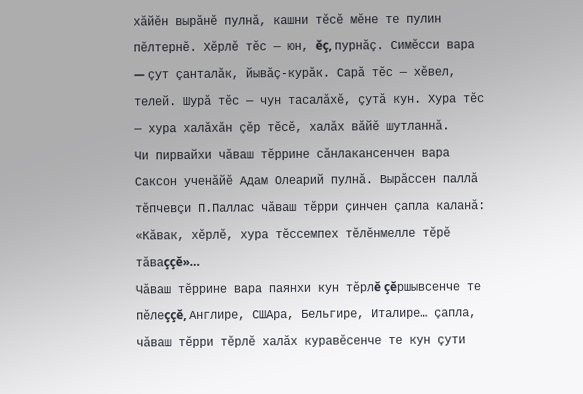хăйĕн вырăнĕ пулнă, кашни тĕсĕ мĕне те пулин пĕлтернĕ. Хĕрлĕ тĕс — юн, ĕç, пурнăç. Симĕсси вара — çут çанталăк, йывăç-курăк. Сарă тĕс — хĕвел, телей. Шурă тĕс — чун тасалăхĕ, çутă кун. Хура тĕс — хура халăхăн çĕр тĕсĕ, халăх вăйĕ шутланнă.
Чи пирвайхи чăваш тĕррине сăнлакансенчен вара Саксон ученăйĕ Адам Олеарий пулнă. Вырăссен паллă тĕпчевçи П.Паллас чăваш тĕрри çинчен çапла каланă: «Кăвак, хĕрлĕ, хура тĕссемпех тĕлĕнмелле тĕрĕ тăваççĕ»…
Чăваш тĕррине вара паянхи кун тĕрлĕ çĕршывсенче те пĕлеççĕ, Англире, СШАра, Бельгире, Италире… çапла, чăваш тĕрри тĕрлĕ халăх куравĕсенче те кун çути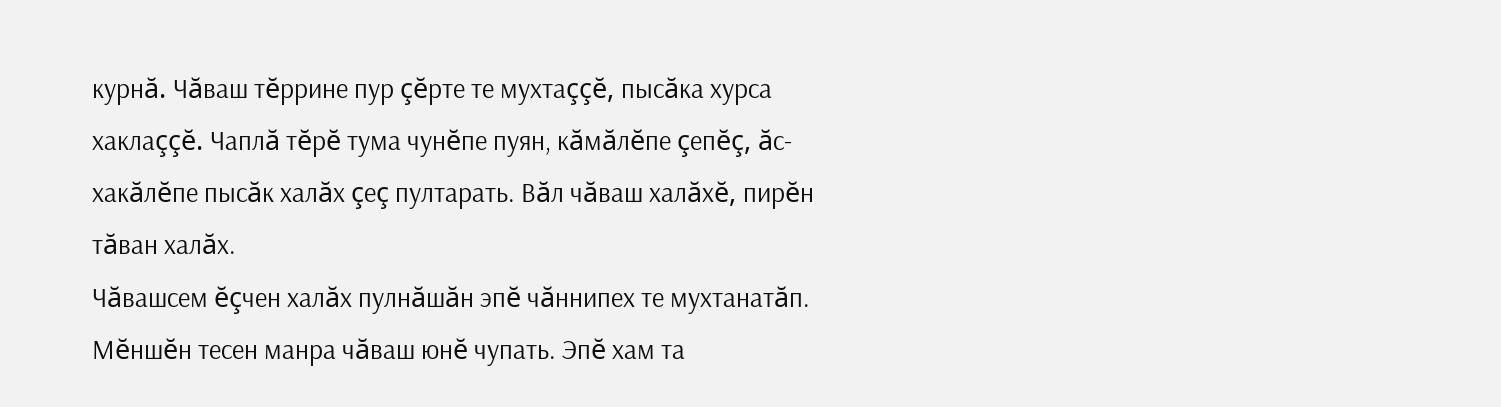курнă. Чăваш тĕррине пур çĕрте те мухтаççĕ, пысăка хурса хаклаççĕ. Чаплă тĕрĕ тума чунĕпе пуян, кăмăлĕпе çепĕç, ăс-хакăлĕпе пысăк халăх çеç пултарать. Вăл чăваш халăхĕ, пирĕн тăван халăх.
Чăвашсем ĕçчен халăх пулнăшăн эпĕ чăннипех те мухтанатăп. Мĕншĕн тесен манра чăваш юнĕ чупать. Эпĕ хам та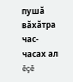пушă вăхăтра час-часах ал ĕçĕ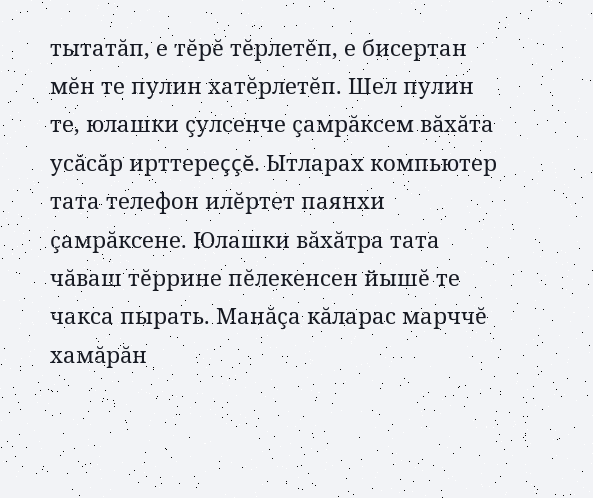тытатăп, е тĕрĕ тĕрлетĕп, е бисертан мĕн те пулин хатĕрлетĕп. Шел пулин те, юлашки çулсенче çамрăксем вăхăта усăсăр ирттереççĕ. Ытларах компьютер тата телефон илĕртет паянхи çамрăксене. Юлашки вăхăтра тата чăваш тĕррине пĕлекенсен йышĕ те чакса пырать. Манăçа кăларас марччĕ хамăрăн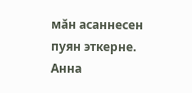мăн асаннесен пуян эткерне.
Анна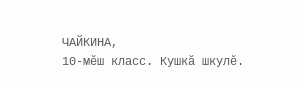ЧАЙКИНА,
10-мĕш класс. Кушкă шкулĕ.